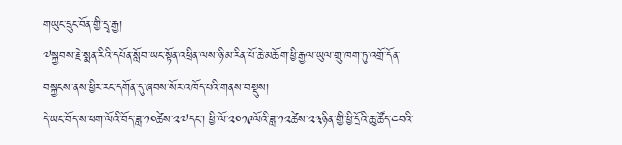གཡུང་དྲུང་བོན་གྱི་དྲྭ་རྒྱ།
༧སྐྱབས་རྗེ་སྨན་རིའི་དཔོན་སློབ་ཡང་སྟོན་འཕྲིན་ལས་ཉི་མ་རིན་པོ་ཆེ་མཆོག་ཕྱི་རྒྱལ་ཡུལ་གྲུ་ཁག་ཏུ་འགྲོ་དོན་བསྐྱངས་ནས་ཕྱིར་རང་དགོན་དུ་ཞབས་སོར་འཁོད་པའི་གནས་བསྡུས།
དེ་ཡང་བོད་ས་ཕག་ལོའི་བོད་ཟླ་༡༠ཚེས་༢༧དང་། ཕྱི་ལོ་༢༠༡༩ལོའི་ཟླ་༡༢ཚེས་༢༣ཉིན་གྱི་ཕྱི་དྲོའི་ཆུ་ཚོད་༤བའི་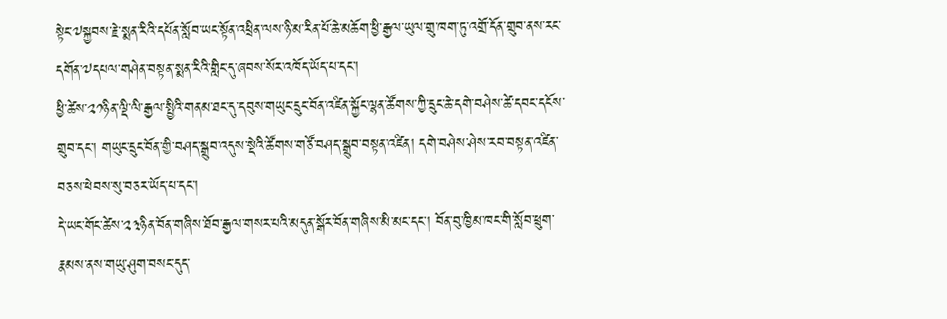སྟེང་༧སྐྱབས་རྗེ་སྨན་རིའི་དཔོན་སློབ་ཡང་སྟོན་འཕྲིན་ལས་ཉི་མ་རིན་པོ་ཆེ་མཆོག་ཕྱི་རྒྱལ་ཡུལ་གྲུ་ཁག་ཏུ་འགྲོ་དོན་གྲུབ་ནས་རང་དགོན་༧དཔལ་གཤེན་བསྟན་སྨན་རིའི་གླིང་དུ་ཞབས་སོར་འཁོད་ཡོད་པ་དང་།
ཕྱི་ཚེས་༢༡ཉིན་ལྡི་ལི་རྒྱལ་སྤྱིའི་གནམ་ཐང་དུ་དབུས་གཡུང་དྲུང་བོན་འཛིན་སྐྱོང་ལྷན་ཚོགས་ཀྱི་དྲུང་ཆེ་དགེ་བཤེས་ཚེ་དབང་དངོས་གྲུབ་དང་། གཡུང་དྲུང་བོན་གྱི་བཤད་སྒྲུབ་འདུས་སྡེའི་ཚོགས་གཙོ་བཤད་སྒྲུབ་བསྟན་འཛིན། དགེ་བཤེས་ཤེས་རབ་བསྟན་འཛིན་བཅས་ཕེབས་སུ་བཅར་ཡོད་པ་དང་།
དེ་ཡང་གོང་ཚེས་༢༣ཉིན་བོན་གཞིས་ཐོབ་རྒྱལ་གསར་པའི་མདུན་སྒོར་བོན་གཞིས་མི་མང་དང་། བོན་བུ་ཁྱིམ་ཁང་གི་སློབ་ཕྲུག་རྣམས་ནས་གཡུ་ཤུག་བསང་དུད་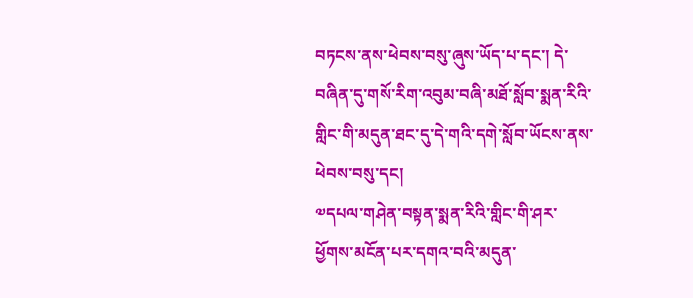བཏངས་ནས་ཕེབས་བསུ་ཞུས་ཡོད་པ་དང་། དེ་བཞིན་དུ་གསོ་རིག་འབུམ་བཞི་མཐོ་སློབ་སྨན་རིའི་གླིང་གི་མདུན་ཐང་དུ་དེ་གའི་དགེ་སློབ་ཡོངས་ནས་ཕེབས་བསུ་དང།
༧དཔལ་གཤེན་བསྟན་སྨན་རིའི་གླིང་གི་ཤར་ཕྱོགས་མངོན་པར་དགའ་བའི་མདུན་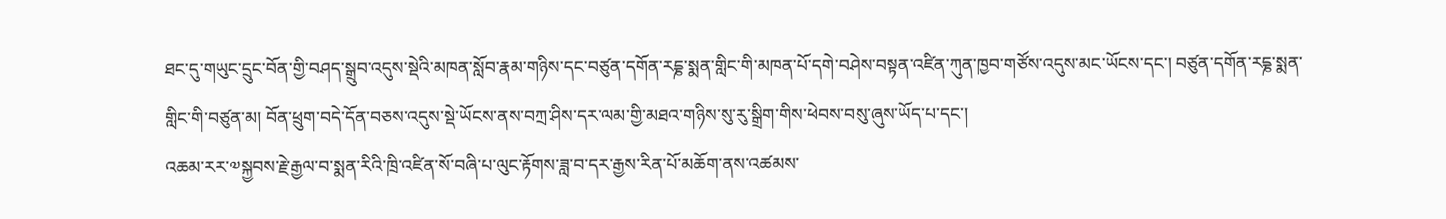ཐང་དུ་གཡུང་དྲུང་བོན་གྱི་བཤད་སྒྲུབ་འདུས་སྡེའི་མཁན་སློབ་རྣམ་གཉིས་དང་བཙུན་དགོན་རདྞ་སྨན་གླིང་གི་མཁན་པོ་དགེ་བཤེས་བསྟན་འཛིན་ཀུན་ཁྱབ་གཙོས་འདུས་མང་ཡོངས་དང་། བཙུན་དགོན་རདྞ་སྨན་གླིང་གི་བཙུན་མ། བོན་ཕྲུག་བདེ་དོན་བཅས་འདུས་སྡེ་ཡོངས་ནས་བཀྲ་ཤིས་དར་ལམ་གྱི་མཐའ་གཉིས་སུ་རུ་སྒྲིག་གིས་ཕེབས་བསུ་ཞུས་ཡོད་པ་དང་།
འཆམ་རར་༧སྐྱབས་རྗེ་རྒྱལ་བ་སྨན་རིའི་ཁྲི་འཛིན་སོ་བཞི་པ་ལུང་རྟོགས་ཟླ་བ་དར་རྒྱས་རིན་པོ་མཆོག་ནས་འཚམས་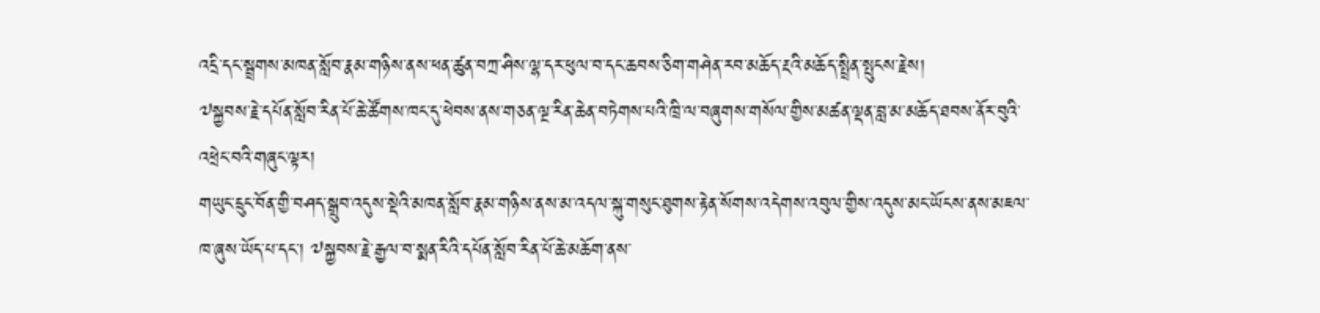འདྲི་དང་སྦྲགས་མཁན་སློབ་རྣམ་གཉིས་ནས་ཕན་ཚུན་བཀྲ་ཤིས་ལྷ་དར་ཕུལ་བ་དང་ཆབས་ཅིག་གཤེན་རབ་མཆོད་རྔའི་མཆོད་སྤྲིན་སྤུངས་རྗེས།
༧སྐྱབས་རྗེ་དཔོན་སློབ་རིན་པོ་ཆེ་ཚོགས་ཁང་དུ་ཕེབས་ནས་གཅན་ལྔ་རིན་ཆེན་བཏེགས་པའི་ཁྲི་ལ་བཞུགས་གསོལ་གྱིས་མཚན་ལྡན་བླ་མ་མཆོད་ཐབས་ནོར་བུའི་འཕྲེང་བའི་གཞུང་ལྟར།
གཡུང་དྲུང་བོན་གྱི་བཤད་སྒྲུབ་འདུས་སྡེའི་མཁན་སློབ་རྣམ་གཉིས་ནས་མ་འདལ་སྐུ་གསུང་ཐུགས་རྟེན་སོགས་འདེགས་འབུལ་གྱིས་འདུས་མང་ཡོངས་ནས་མཇལ་ཁ་ཞུས་ཡོད་པ་དང་། ༧སྐྱབས་རྗེ་རྒྱལ་བ་སྨན་རིའི་དཔོན་སློབ་རིན་པོ་ཆེ་མཆོག་ནས་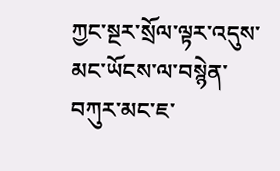ཀྱང་སྔར་སྲོལ་ལྟར་འདུས་མང་ཡོངས་ལ་བསྙེན་བཀུར་མང་ཇ་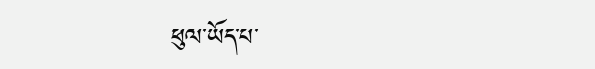ཕུལ་ཡོད་པ་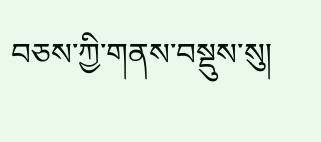བཅས་ཀྱི་གནས་བསྡུས་སུ།